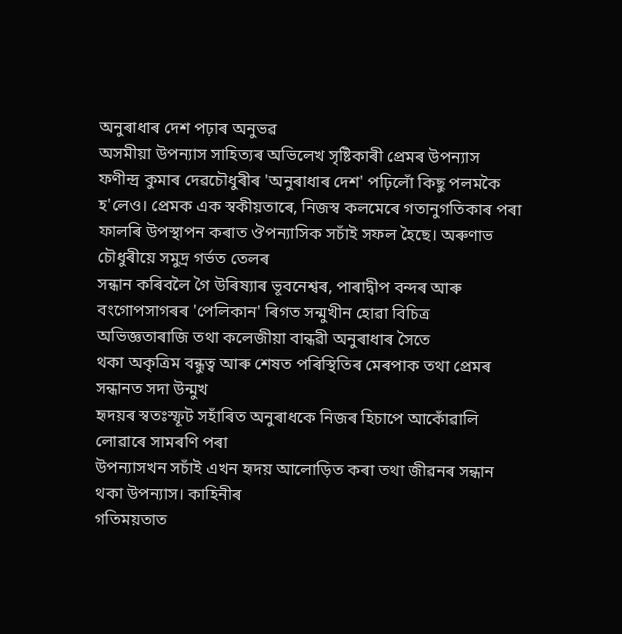অনুৰাধাৰ দেশ পঢ়াৰ অনুভৱ
অসমীয়া উপন্যাস সাহিত্যৰ অভিলেখ সৃষ্টিকাৰী প্রেমৰ উপন্যাস
ফণীন্দ্ৰ কুমাৰ দেৱচৌধুৰীৰ 'অনুৰাধাৰ দেশ' পঢ়িলোঁ কিছু পলমকৈ হ'লেও। প্রেমক এক স্বকীয়তাৰে, নিজস্ব কলমেৰে গতানুগতিকাৰ পৰা
ফালৰি উপস্থাপন কৰাত ঔপন্যাসিক সচাঁই সফল হৈছে। অৰুণাভ চৌধুৰীয়ে সমুদ্র গৰ্ভত তেলৰ
সন্ধান কৰিবলৈ গৈ উৰিষ্যাৰ ভূবনেশ্বৰ, পাৰাদ্বীপ বন্দৰ আৰু বংগোপসাগৰৰ 'পেলিকান' ৰিগত সন্মুখীন হোৱা বিচিত্র অভিজ্ঞতাৰাজি তথা কলেজীয়া বান্ধৱী অনুৰাধাৰ সৈতে
থকা অকৃত্রিম বন্ধুত্ব আৰু শেষত পৰিস্থিতিৰ মেৰপাক তথা প্ৰেমৰ সন্ধানত সদা উন্মুখ
হৃদয়ৰ স্বতঃস্ফূট সহাঁৰিত অনুৰাধকে নিজৰ হিচাপে আকোঁৱালি লোৱাৰে সামৰণি পৰা
উপন্যাসখন সচাঁই এখন হৃদয় আলোড়িত কৰা তথা জীৱনৰ সন্ধান থকা উপন্যাস। কাহিনীৰ
গতিময়তাত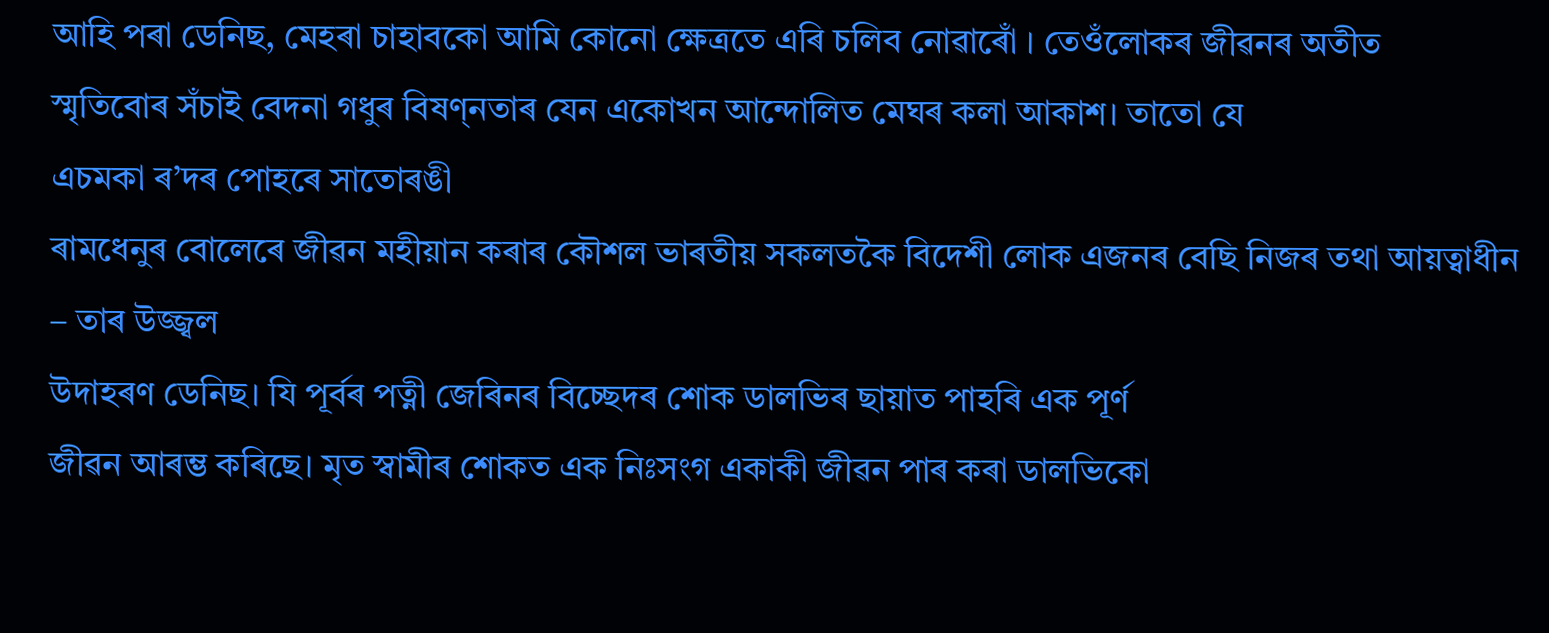আহি পৰা ডেনিছ, মেহৰা চাহাবকো আমি কোনো ক্ষেত্রতে এৰি চলিব নোৱাৰোঁ । তেওঁলোকৰ জীৱনৰ অতীত
স্মৃতিবোৰ সঁচাই বেদনা গধুৰ বিষণ্নতাৰ যেন একোখন আন্দোলিত মেঘৰ কলা আকাশ। তাতো যে
এচমকা ৰ’দৰ পোহৰে সাতোৰঙী
ৰামধেনুৰ বোলেৰে জীৱন মহীয়ান কৰাৰ কৌশল ভাৰতীয় সকলতকৈ বিদেশী লোক এজনৰ বেছি নিজৰ তথা আয়ত্বাধীন – তাৰ উজ্জ্বল
উদাহৰণ ডেনিছ। যি পূৰ্বৰ পত্নী জেৰিনৰ বিচ্ছেদৰ শোক ডালভিৰ ছায়াত পাহৰি এক পূর্ণ
জীৱন আৰম্ভ কৰিছে। মৃত স্বামীৰ শোকত এক নিঃসংগ একাকী জীৱন পাৰ কৰা ডালভিকো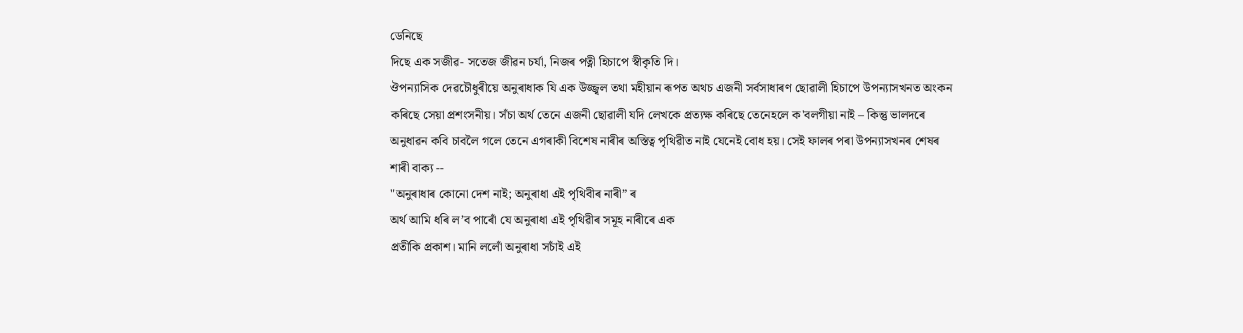ডেনিছে
দিছে এক সজীৱ- সতেজ জীৱন চর্যা, নিজৰ পত্নী হিচাপে স্বীকৃতি দি।
ঔপন্যাসিক দেৱচৌধুৰীয়ে অনুৰাধাক যি এক উজ্জ্বল তথা মহীয়ান ৰূপত অথচ এজনী সর্বসাধাৰণ ছোৱালী হিচাপে উপন্যাসখনত অংকন কৰিছে সেয়া প্রশংসনীয়। সঁচা অর্থ তেনে এজনী ছোৱালী যদি লেখকে প্রত্যক্ষ কৰিছে তেনেহলে ক'বলগীয়া নাই – কিন্তু ভালদৰে অনুধাৱন কবি চাবলৈ গলে তেনে এগৰাকী বিশেষ নাৰীৰ অস্তিত্ব পৃথিৱীত নাই যেনেই বোধ হয়। সেই ফালৰ পৰা উপন্যাসখনৰ শেষৰ শাৰী বাক্য --
"অনুৰাধাৰ কোনো দেশ নাই; অনুৰাধা এই পৃথিবীৰ নাৰী” ৰ
অর্থ আমি ধৰি ল’ব পাৰোঁ যে অনুৰাধা এই পৃথিৱীৰ সমূহ নাৰীৰে এক
প্রতীকি প্রকাশ। মানি ললোঁ অনুৰাধা সচাঁই এই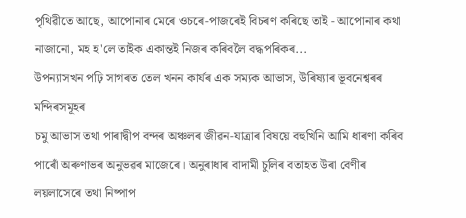পৃথিৱীতে আছে, আপোনাৰ মেৰে ওচৰে-পাজৰেই বিচৰণ কৰিছে তাই - আপোনাৰ কথা নাজানো, মহ হ'লে তাইক একান্তই নিজৰ কৰিবলৈ বদ্ধপৰিকৰ...
উপন্যাসখন পঢ়ি সাগৰত তেল খনন কার্যৰ এক সম্যক আভাস, উৰিষ্যাৰ ভূবনেশ্বৰৰ মন্দিৰসমূহৰ
চমু আভাস তথা পাৰাদ্বীপ বন্দৰ অঞ্চলৰ জীৱন-যাত্রাৰ বিষয়ে বহুখিনি আমি ধাৰণা কৰিব
পাৰোঁ অৰুণাভৰ অনুভৱৰ মাজেৰে। অনুৰাধাৰ বাদামী চুলিৰ বতাহত উৰা বেণীৰ লয়লাসেৰে তথা নিষ্পাপ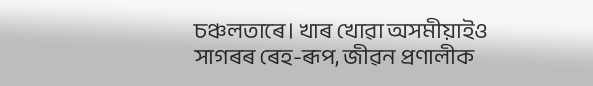চঞ্চলতাৰে। খাৰ খোৱা অসমীয়াইও
সাগৰৰ ৰেহ-ৰূপ, জীৱন প্রণালীক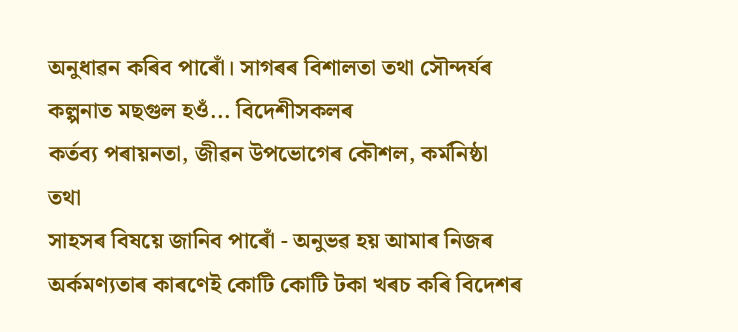অনুধাৱন কৰিব পাৰোঁ। সাগৰৰ বিশালতা তথা সৌন্দর্যৰ কল্পনাত মছগুল হওঁ... বিদেশীসকলৰ
কর্তব্য পৰায়নতা, জীৱন উপভোগেৰ কৌশল, কর্মনিষ্ঠা তথা
সাহসৰ বিষয়ে জানিব পাৰোঁ - অনুভৱ হয় আমাৰ নিজৰ অৰ্কমণ্যতাৰ কাৰণেই কোটি কোটি টকা খৰচ কৰি বিদেশৰ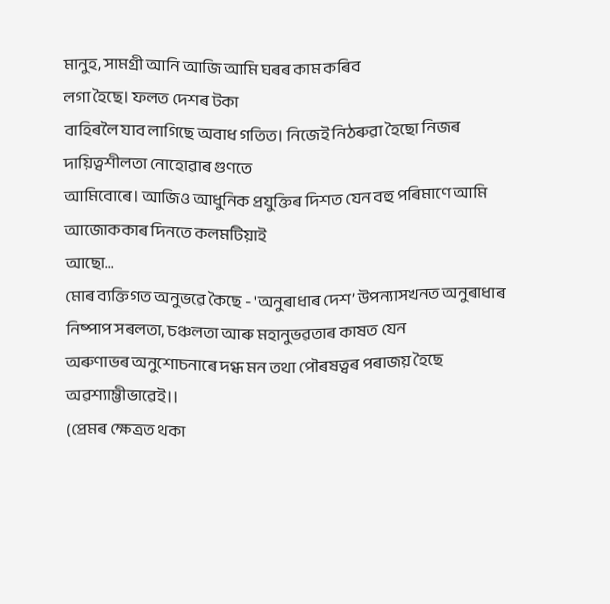মানুহ, সামগ্ৰী আনি আজি আমি ঘৰৰ কাম কৰিব
লগা হৈছে। ফলত দেশৰ টকা
বাহিৰলৈ যাব লাগিছে অবাধ গতিত। নিজেই নিঠৰুৱা হৈছো নিজৰ দায়িত্বশীলতা নোহোৱাৰ গুণতে
আমিবোৰে। আজিও আধুনিক প্রযুক্তিৰ দিশত যেন বহু পৰিমাণে আমি আজোককাৰ দিনতে কলমটিয়াই
আছো...
মোৰ ব্যক্তিগত অনুভৱে কৈছে - 'অনুৰাধাৰ দেশ’ উপন্যাসখনত অনুৰাধাৰ নিষ্পাপ সৰলতা, চঞ্চলতা আৰু মহানুভৱতাৰ কাষত যেন
অৰুণাভৰ অনুশোচনাৰে দগ্ধ মন তথা পৌৰষত্বৰ পৰাজয় হৈছে অৱশ্যাম্ভীভাৱেই।।
(প্রেমৰ ক্ষেত্ৰত থকা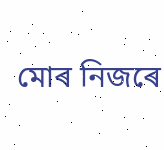মোৰ নিজৰে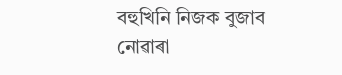বহুখিনি নিজক বুজাব নোৱাৰা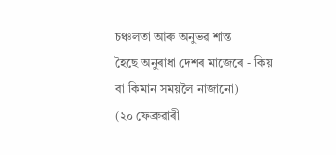চঞ্চলতা আৰু অনুভৱ শান্ত
হৈছে অনুৰাধা দেশৰ মাজেৰে - কিয় বা কিমান সময়লৈ নাজানো)
(২০ ফেব্ৰুৱাৰী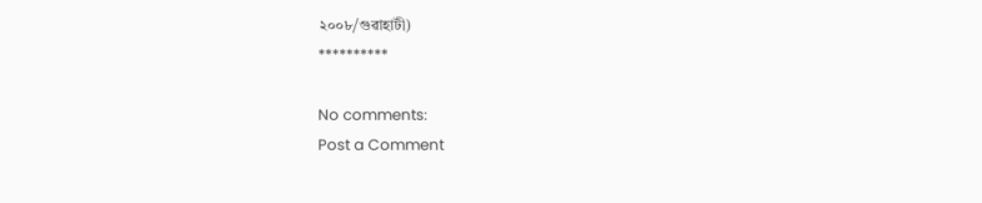২০০৮/গুৱাহাটী)
**********

No comments:
Post a Comment